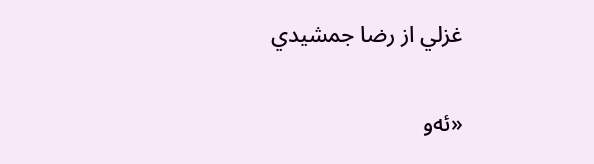غزلي از رضا جمشيدي

«ئه‌و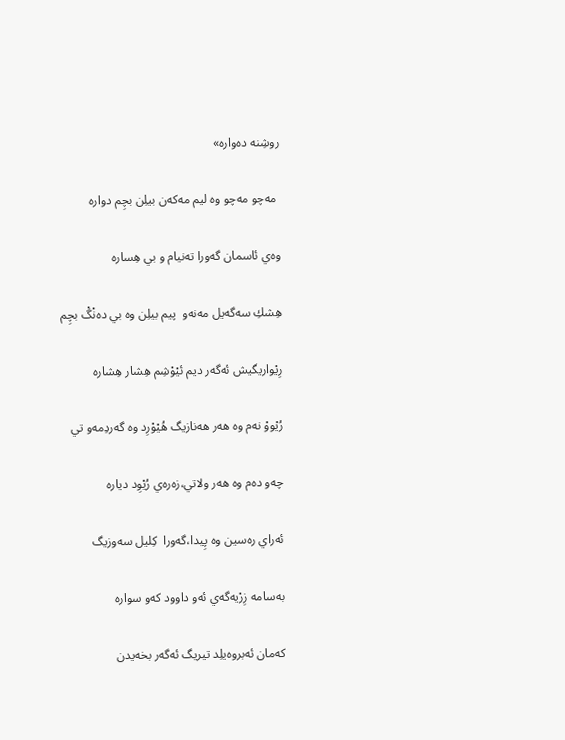روشِنه ده‌واره»

 مه‌چو مه‌چو وه ليم مه‌كه‌ن بيلِن بچِم دواره

وه‌ي ئاسمان گه‌ورا ته‌نيام و بي هِساره

هِشكِ سه‌گه‌يل مه‌نه‌و  پيم بيلِن وه بي ده‌نْگْ بچِم

رِيْواريگيش ئه‌گه‌ر ديم ئيْوْشِم هِشار هِشاره

رُيْووْ نه‌م وه هه‌ر هه‌نازيگ هُيْوْرِد وه گه‌ردِمه‌و تي

چه‌و ده‌م وه هه‌ر ولاتي،زه‌ره‌ي رُيْوِد دياره

ئه‌راي ره‌سين وه‌ پِيدا،گه‌ورا  كِليل سه‌وزيگ

به‌سامه زِرْيه‌گه‌ي ئه‌و داوود كه‌و سواره

كه‌مان ئه‌بروه‌يلِد تيريگ ئه‌گه‌ر بخه‌يدن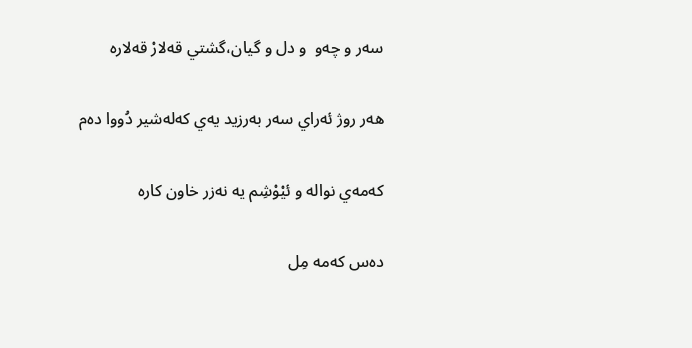سه‌ر و چه‌و  و دل و گيان،گشتي قه‌لارْ قه‌لاره

هه‌ر روژ ئه‌راي سه‌ر به‌رزيد يه‌ي كه‌له‌شير دُووا ده‌م

كه‌مه‌ي نواله و ئيْوْشِم يه نه‌زر خاون كاره

ده‌س كه‌مه مِل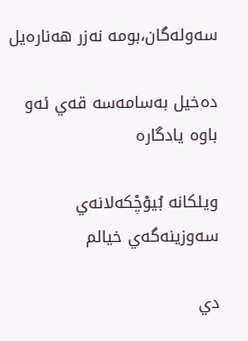سه‌وله‌گان،بومه نه‌زر هه‌ناره‌يل

ده‌خيل به‌سامه‌سه قه‌ي ئه‌و باوه يادگاره

ويلكانه بُيوْچْكه‌لانه‌ي سه‌وزينه‌گه‌ي خيالم

دي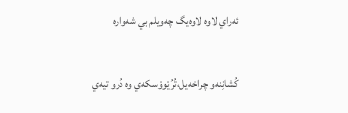ئه‌راي لاوه لاوه‌يگ چه‌ويلم بي شه‌واره

كُشانِنه‌و چراخه‌يل،تُرُيْووْسكه‌ي وه دُرو تيه‌ي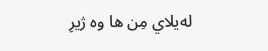له‌يلاي مِن ها وه ژيرِ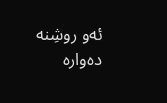ئه‌و روشِنه ده‌واره